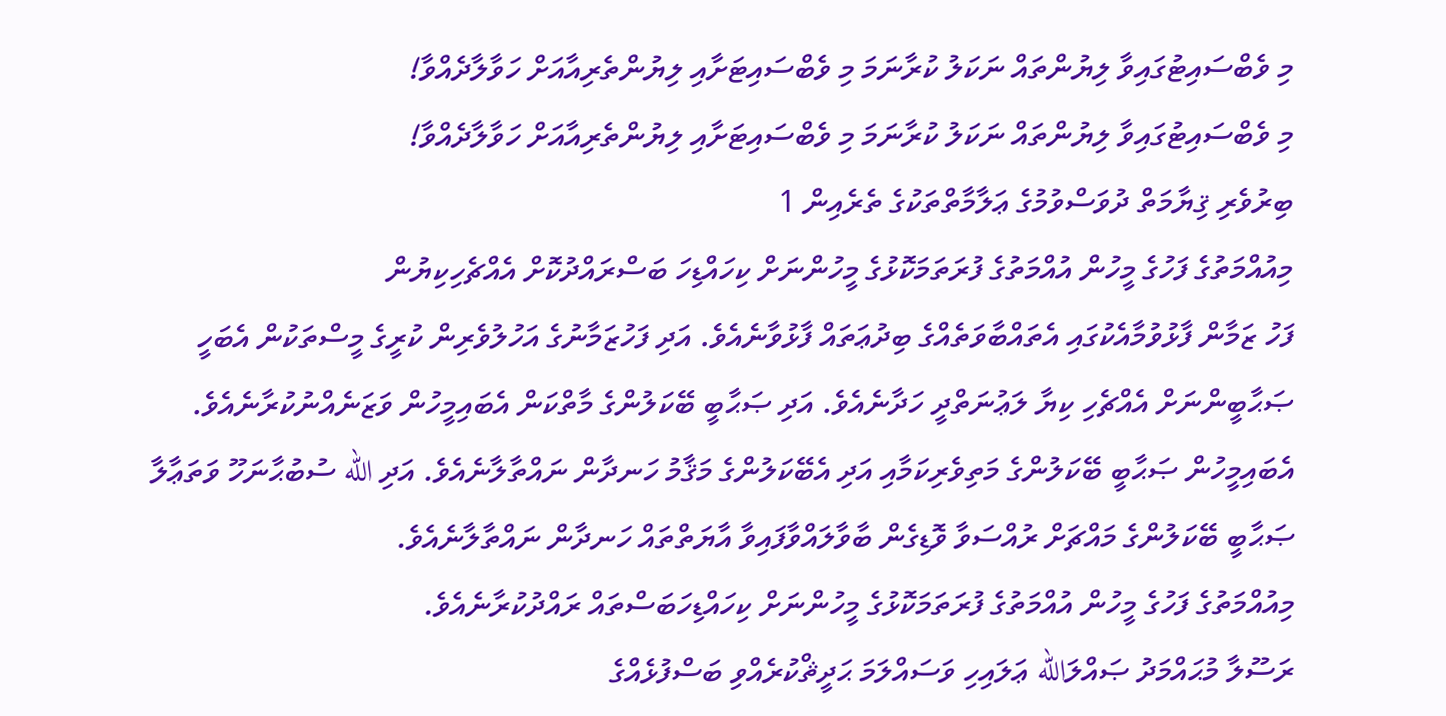މި ވެބްސައިޓުގައިވާ ލިޔުންތައް ނަކަލު ކުރާނަމަ މި ވެބްސައިޓަށާއި ލިޔުންތެރިއާއަށް ހަވާލާދެއްވާ!
މި ވެބްސައިޓުގައިވާ ލިޔުންތައް ނަކަލު ކުރާނަމަ މި ވެބްސައިޓަށާއި ލިޔުންތެރިއާއަށް ހަވާލާދެއްވާ!
ބިރުވެރި ޤިޔާމަތް ދުވަސްވުމުގެ ޢަލާމާތްތަކުގެ ތެރެއިން 1
މިއުއްމަތުގެ ފަހުގެ މީހުން އުއްމަތުގެ ފުރަތަމަކޮޅުގެ މީހުންނަށް ކިހައްޑިހަ ބަސްރައްދުކޮށް އެއްޗެހިކިޔުން
ފަހު ޒަމާން ފާޅުވުމާއެކުގައި އެތައްބާވަތެއްގެ ބިދުޢަތައް ފާޅުވާނެއެވެ. އަދި ފަހުޒަމާނުގެ އަހުލުވެރިން ކުރީގެ މީސްތަކުން އެބަހީ ޞަޙާބީންނަށް އެއްޗެހި ކިޔާ ލަޢުނަތްދީ ހަދާނެއެވެ. އަދި ޞަޙާބީ ބޭކަލުންގެ މާތްކަން އެބައިމީހުން ވަޒަނެއްނުކުރާނެއެވެ. އެބައިމީހުން ޞަޙާބީ ބޭކަލުންގެ މަތިވެރިކަމާއި އަދި އެބޭކަލުންގެ މަޤާމު ހަނދާން ނައްތާލާނެއެވެ. އަދި الله ސުބުޙާނަހޫ ވަތަޢާލާ ޞަޙާބީ ބޭކަލުންގެ މައްޗަށް ރުއްސަވާ ވޮޑިގެން ބާވާލައްވާފައިވާ އާޔަތްތައް ހަނދާން ނައްތާލާނެއެވެ.
މިއުއްމަތުގެ ފަހުގެ މީހުން އުއްމަތުގެ ފުރަތަމަކޮޅުގެ މީހުންނަށް ކިހައްޑިހަބަސްތައް ރައްދުކުރާނެއެވެ.
ރަސޫލާ މުޙައްމަދު ޞައްލަالله ޢަލައިހި ވަސައްލަމަ ޙަދީޘްކުރެއްވި ބަސްފުޅެއްގެ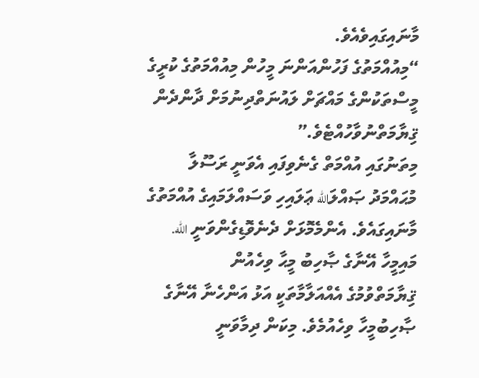މާނައިގައިވެއެވެ.
“މިއުއްމަތުގެ ފަހުންއަންނަ މީހުން މިއުއްމަތުގެ ކުރީގެ މީސްތަކުންގެ މައްޗަށް ލައުނަތްދިނުމަށް ދާންދެން ޤިޔާމަތްނުވާހުއްޓެވެ.”
މިތަނުގައި އުއްމަތް ގެނެވިފައި އެވަނީ ރަސޫލާ މުޙައްމަދު ޞައްލަالله ޢަލައިހި ވަސައްލަމައިގެ އުއްމަތުގެ މާނައިގައެވެ. އެންމެމޮޅަށް ދެނެވޮޑިގެންވަނީ الله.
މައިމީހާ އޭނާގެ ޞާހިބު މީޙާ ވިހެއުން
ޤިޔާމަތްވުމުގެ އެއްއަލާމާތަކީ އަޅު އަންހެނާ އޭނާގެ ޞާހިބުމީހާ ވިހެއުމެވެ. މިކަން ދިމާވަނީ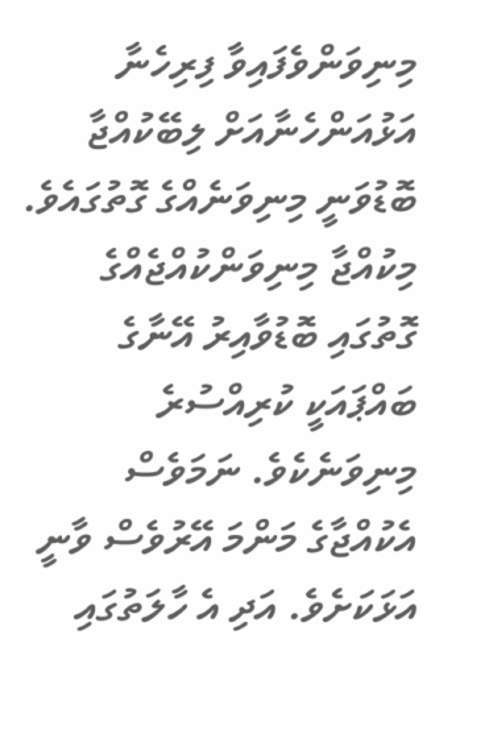މިނިވަންވެފައިވާ ފިރިހެނާ އަޅުއަންހެނާއަށް ލިބޭކުއްޖާ ބޮޑުވަނީ މިނިވަނެއްގެ ގޮތުގައެވެ. މިކުއްޖާ މިނިވަންކުއްޖެއްގެ ގޮތުގައި ބޮޑުވާއިރު އޭނާގެ ބައްޕައަކީ ކުރިއްސުރެ މިނިވަނެކެވެ. ނަމަވެސް އެކުއްޖާގެ މަންމަ އޭރުވެސް ވާނީ އަޅަކަށެވެ. އަދި އެ ހާލަތުގައި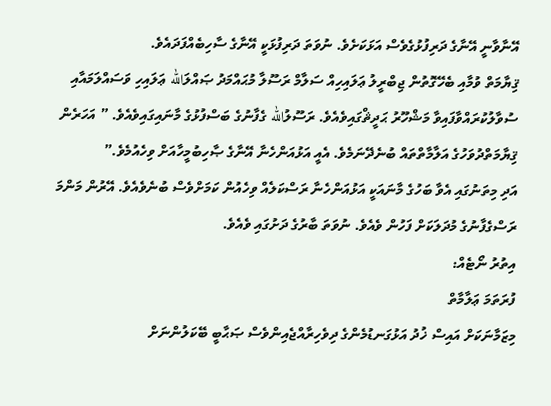އޭނާވާނީ އޭނާގެ ދަރިފުޅުގެވެސް އަޅަކަށެވެ. ނުވަތަ ދަރިފުޅަކީ އޭނާގެ ސާހިބެއްފަދައެވެ.
ޤިޔާމަތް ވުމާއި ބެހޭގޮތުން ޖިބްރީލު ޢަލައިހިއް ސަލާމް ރަސޫލާ މުޙައްމަދު ޞައްލަالله ޢަލައިހި ވަސައްލަމައާއި ސުވާލުކުރައްވާފައިވާ މަޝްހޫރު ޙަދީޘްގައިވެއެވެ. ރަސޫލުالله ގެފާނުގެ ބަސްފުޅުގެ މާނައިގައިވެއެވެ. ” އަހަރެން ޤިޔާމަތްދުވަހުގެ އަލާމާތްތައް ބުނެދޭނަމެވެ. އެއީ އަޅުއަންހެނާ އޭނާގެ ޞާހިބުމީހާއަށް ވިހެއުމެވެ.”
އަދި މިތަނުގައި އެވާ ބަހުގެ މާނައަކީ އަޅުއަންހެނާ ރަސްކަލެއް ވިހެއުން ކަމަށްވެސް ބުނެވެއެވެ. އޭރުން މަންމަ ރަސްގެފާނުގެ މުދަލަކަށް ފަހުން ވެއެވެ. ނުވަތަ ބާރުގެ ދަށުގައި ވެއެވެ.
އިތުރު ނޯޓެއް:
ފުރަތަމަ ޢަލާމާތް
މިޒަމާނަކަށް އައިސް ޚުދު އަޅުގަނޑުމެންގެ ދިވެހިރާއްޖެއިންވެސް ޞަޙާބީ ބޭކަލުންނަށް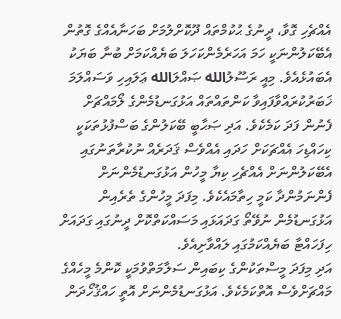އެއްޗެހި ގޮވާ، ދީނުގެ ޙުކުމްތައް ދޫކޮށްލުމަށް ބަހަނާއެއްގެ ގޮތުން އެބޭކަލުންނަކީ ހަމަ އަހަރެމެންކަހަލަ ބަޔެއްކަމަށް ބުނާ ބަޔަކު އެބައުޅެއެވެ. މިއީ ރަސޫލުالله ޞައްލަالله ޢަލައިހި ވަސައްލަމަ ޚަބަރުކުރައްވާފައިވާ ކަންތައްތައް އަޅުގަނޑުމެންގެ ލޯމައްޗަށް ފެނުން ފަދަ ކަމެކެވެ. އަދި ޞަޙާބީ ބޭކަލުންގެ ބަސްފުޅުތަކަކީ ކިހައްޑިހަ އެއްޗަކަށް ހަދައި އެއްވެސް ޤަދަރެއް ނުކުރާތަނުގައި އެބޭކަލުންނަށް އެއްޗެހި ކިޔާ މީހުން އަޅުގަނޑުމެންނަށް ފެންނަމުންދާ ކަމީ ހިތާމައެކެވެ. މިފަދަ މީހުންގެ ތެރެއިން އަޅުގަނޑުމެން ނުވޭތޯ ގަދައަޅައި މަސައްކަތްކޮށް ދީނުގައި ގަދައަށް ހިފަހައްޓާ ބަޔެއްކަމުގައި ލައްވާށިއެވެ.
އަދި މިފަދަ މީސްތަކުންގެ ކިބައިން ސަލާމަތްވުމަކީ ކޮންމެ މީހެއްގެ މައްޗަށްވެސް އޮތްކަމެކެވެ. އަޅުގަނޑުމެންނަށް އޮތީ ހައްޤުހޯދަން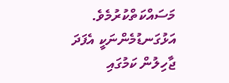މަސައްކަތްކުރުމެވެ. އަޅުގަނޑުމެންނަކީ އެފަދަ ޖާހިލުން ކަމުގައި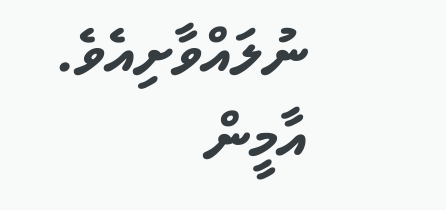ނުލައްވާށިއެވެ. އާމީން